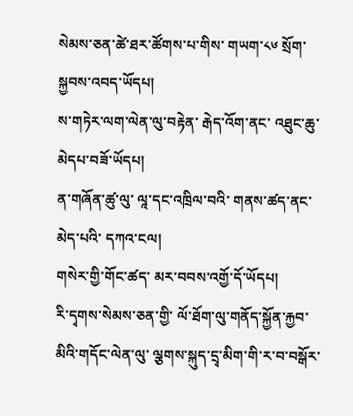སེམས་ཅན་ཚེ་ཐར་ཚོགས་པ་གིས་ གཡག་༨༦ སྲོག་སྐྱབས་འབད་ཡོདཔ།
ས་གཏེར་ལག་ལེན་ལུ་བརྟེན་ རྒེད་འོག་ནང་ འཐུང་ཆུ་མེདཔ་བཟོ་ཡོདཔ།
ན་གཞོན་ཚུ་ལུ་ ལཱ་དང་འཁྲིལ་བའི་ གནས་ཚད་ནང་མེད་པའི་ དཀའ་ངལ།
གསེར་གྱི་གོང་ཚད་ མར་བབས་འགྱོ་དོ་ཡོདཔ།
རི་དྭགས་སེམས་ཅན་གྱི་ ལོ་ཐོག་ལུ་གནོད་སྐྱོན་རྐྱབ་མིའི་གདོང་ལེན་ལུ་ ལྕགས་སྐུད་དྲྭ་མིག་གི་ར་བ་བསྒོར་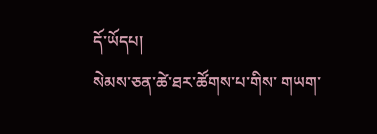དོ་ཡོདཔ།
སེམས་ཅན་ཚེ་ཐར་ཚོགས་པ་གིས་ གཡག་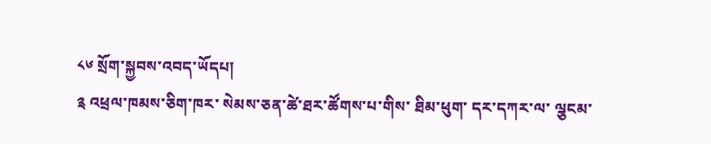༨༦ སྲོག་སྐྱབས་འབད་ཡོདཔ།
༉ འཕྲལ་ཁམས་ཅིག་ཁར་ སེམས་ཅན་ཚེ་ཐར་ཚོགས་པ་གིས་ ཐིམ་ཕུག་ དར་དཀར་ལ་ ལྕངམ་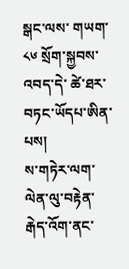སྒང་ལས་ གཡག་༨༦ སྲོག་སྐྱབས་འབད་དེ་ ཚེ་ཐར་བཏང་ཡོདཔ་ཨིན་པས།
ས་གཏེར་ལག་ལེན་ལུ་བརྟེན་ རྒེད་འོག་ནང་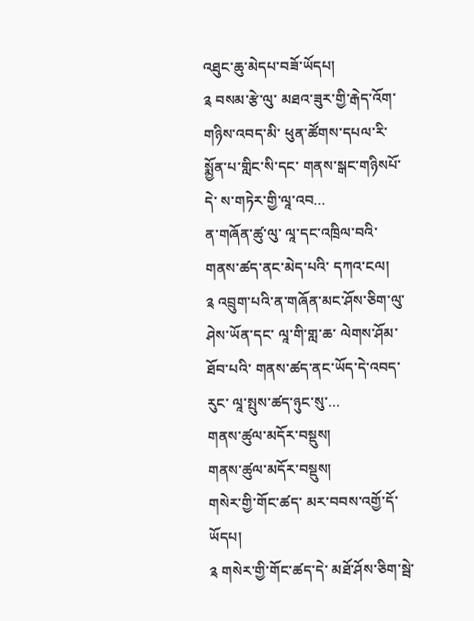འཐུང་ཆུ་མེདཔ་བཟོ་ཡོདཔ།
༉ བསམ་རྩེ་ལུ་ མཐའ་ཟུར་གྱི་རྒེད་འོག་གཉིས་འབད་མི་ ཕུན་ཚོགས་དཔལ་རི་ སྨྱོན་པ་གླིང་སི་དང་ གནས་སྒང་གཉིསཔོ་དེ་ ས་གཏེར་གྱི་ལཱ་འབ...
ན་གཞོན་ཚུ་ལུ་ ལཱ་དང་འཁྲིལ་བའི་ གནས་ཚད་ནང་མེད་པའི་ དཀའ་ངལ།
༉ འབྲུག་པའི་ན་གཞོན་མང་ཤོས་ཅིག་ལུ་ ཤེས་ཡོན་དང་ ལཱ་གི་གླ་ཆ་ ལེགས་ཤོམ་ཐོབ་པའི་ གནས་ཚད་ནང་ཡོད་དེ་འབད་རུང་ ལཱ་སྤུས་ཚད་ཉུང་སུ་...
གནས་ཚུལ་མདོར་བསྡུས།
གནས་ཚུལ་མདོར་བསྡུས།
གསེར་གྱི་གོང་ཚད་ མར་བབས་འགྱོ་དོ་ཡོདཔ།
༉ གསེར་གྱི་གོང་ཚད་དེ་ མཐོ་ཤོས་ཅིག་སྦེ་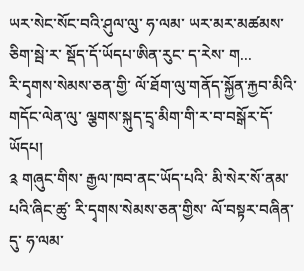ཡར་སེང་སོང་བའི་ཤུལ་ལུ་ ཧ་ལམ་ ཡར་མར་མཚམས་ཅིག་སྦེ་ར་ སྡོད་དོ་ཡོདཔ་ཨིན་རུང་ ད་རེས་ ག...
རི་དྭགས་སེམས་ཅན་གྱི་ ལོ་ཐོག་ལུ་གནོད་སྐྱོན་རྐྱབ་མིའི་གདོང་ལེན་ལུ་ ལྕགས་སྐུད་དྲྭ་མིག་གི་ར་བ་བསྒོར་དོ་ཡོདཔ།
༉ གཞུང་གིས་ རྒྱལ་ཁབ་ནང་ཡོད་པའི་ མི་སེར་སོ་ནམ་པའི་ཞིང་ཚུ་ རི་དྭགས་སེམས་ཅན་གྱིས་ ལོ་བསྟར་བཞིན་དུ་ ཧ་ལམ་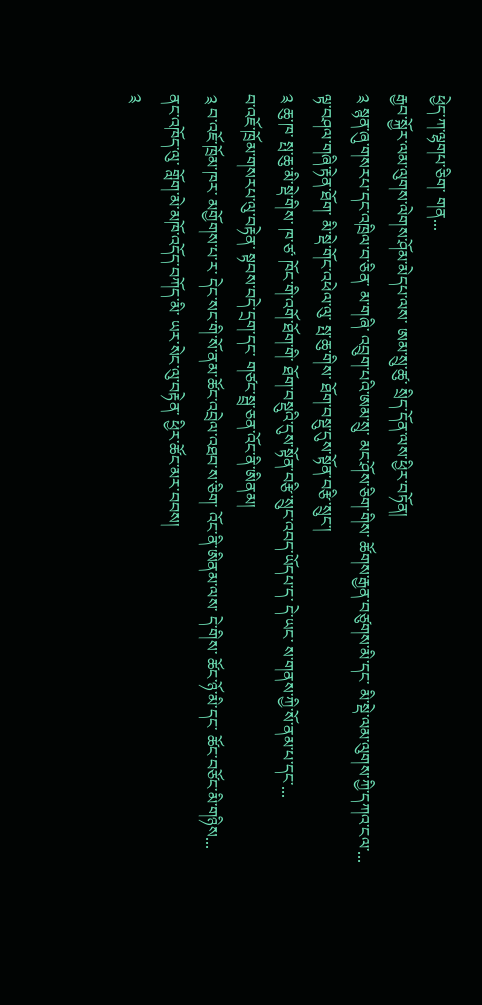ཕྱེད་ཀ་ལྷགཔ་ཅིག་ གན...
རྒྱབ་སྐྱོར་ལམ་ལུགས་ལེགས་ཤོམ་མེདཔ་ལས་ ཨམ་སྲུ་ཚུ་ སྲིད་དོན་ལས་ཕྱིར་བཏོན།
༉ སྙན་ཞུ་གསརཔ་དང་འཁྲིལ་བ་ཅིན་ མ་གཞི་ འབྲུག་པའི་ཨམ་སྲུ་ མང་ཤོས་ཅིག་གིས་ ཚོགས་རྒྱན་བཙུགས་མི་དང་ མི་སྡེ་ལམ་ལུགས་ཀྱི་དཀའ་ངལ་...
ལྟ་བཤལ་གཞི་རྟེན་ཐོག་ མི་སྡེ་གོང་འཕེལ་ལུ་ སྤ་ཆུ་གིས་ ཐོག་བསྡུ་དུས་སྟོན་བརྩི་སྲུང་།
༉ ཆུ་ཁ་ སྤ་ཆུ་མི་སྡེ་གིས་ ཁ་ཙ་ ཁོང་གི་འགོ་ཐོག་གི་ ཐོག་བསྡུའི་དུས་སྟོན་བརྩི་སྲུང་འབད་ཡོདཔ་ད་ དེ་ཡང་ ས་གནས་ཀྱི་སོ་ནམ་པ་དང་...
བ་འཇོ་ཁྲོམ་གསརཔ་ལུ་བརྟེན་ སྟབས་བདེ་དྲག་དང་ གཙང་སྦྲ་ཅན་འོང་ནི་ཨིནམ།
༉ བ་འཇོ་ཁྲོམ་ཁར་ མགྱོགས་པ་ར་ དེང་སང་གི་སོ་ནམ་ཚོང་འབྲེལ་འཐབ་ས་ཅིག་ འོང་ནི་ཨིནམ་ལས་ དེ་གིས་ ཚོང་ཉོ་མི་དང་ ཚོང་བཙོང་མི་གཉིས...
ནང་འཁོད་ལུ་ གློག་མེ་མཁོ་འདོད་བཀོད་མི་ ཡར་སེང་ལུ་བརྟེན་ ཕྱིར་ཚོང་མར་བབས།
༉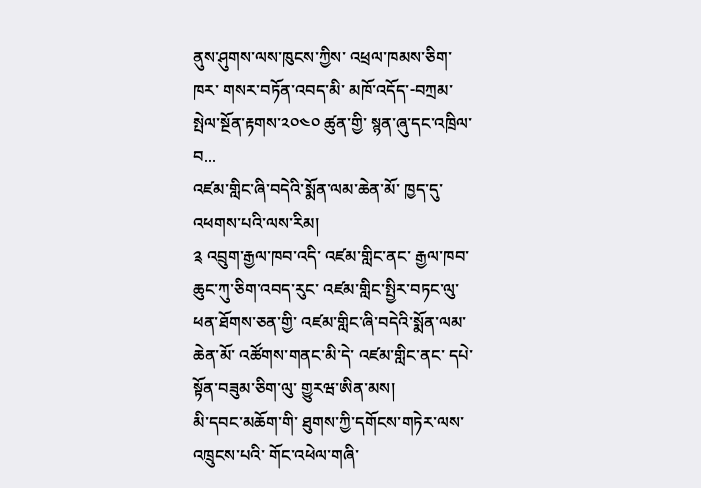ནུས་ཤུགས་ལས་ཁུངས་ཀྱིས་ འཕྲལ་ཁམས་ཅིག་ཁར་ གསར་བཏོན་འབད་མི་ མཁོ་འདོད་-བཀྲམ་སྤེལ་སྔོན་རྟགས་༢༠༤༠ ཚུན་གྱི་ སྙན་ཞུ་དང་འཁྲིལ་བ...
འཛམ་གླིང་ཞི་བདེའི་སྨོན་ལམ་ཆེན་མོ་ ཁྱད་དུ་འཕགས་པའི་ལས་རིམ།
༉ འབྲུག་རྒྱལ་ཁབ་འདི་ འཛམ་གླིང་ནང་ རྒྱལ་ཁབ་ཆུང་ཀུ་ཅིག་འབད་རུང་ འཛམ་གླིང་སྤྱིར་བཏང་ལུ་ཕན་ཐོགས་ཅན་གྱི་ འཛམ་གླིང་ཞི་བདེའི་སྨོན་ལམ་ཆེན་མོ་ འཚོགས་གནང་མི་དེ་ འཛམ་གླིང་ནང་ དཔེ་སྟོན་བཟུམ་ཅིག་ལུ་ གྱུརཝ་ཨིན་མས།
མི་དབང་མཆོག་གི་ ཐུགས་ཀྱི་དགོངས་གཏེར་ལས་འཁྲུངས་པའི་ གོང་འཕེལ་གཞི་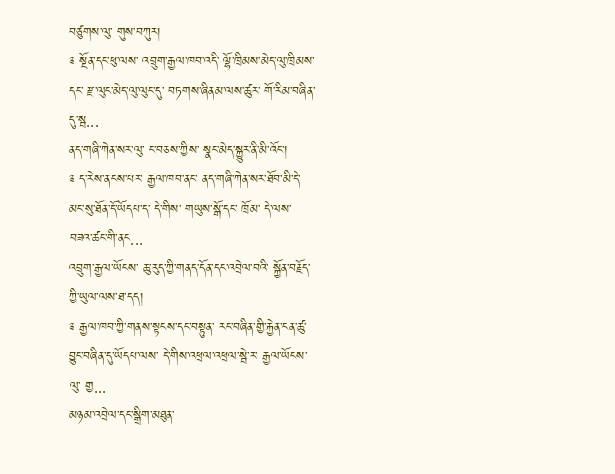བཙུགས་ལུ་ གུས་བཀུར།
༉ སྔོན་དང་ཕུ་ལས་ འབྲུག་རྒྱལ་ཁབ་འདི་ ལྷོ་ཁྲིམས་མེད་ལུ་ཁྲིམས་དང་ རྫ་ལུང་མེད་ལུ་ལུང་དུ་ བཏགས་ཞིནམ་ལས་ཚུར་ གོ་རིམ་བཞིན་དུ་སྦ...
ནད་གཞི་ཀེན་སར་ལུ་ ང་བཅས་ཀྱིས་ སྣང་མེད་སྐྱུར་ནི་མི་འོང་།
༉ ད་རེས་ནངས་པར་ རྒྱལ་ཁབ་ནང་ ནད་གཞི་ཀེན་སར་ཐོབ་མི་དེ་ མང་སུ་ཐོན་དོ་ཡོདཔ་ད་ དེ་གིས་ གཡུས་སྒོ་དང་ ཁྲོམ་ དེ་ལས་ བཟའ་ཚང་གི་ནང...
འབྲུག་རྒྱལ་ཡོངས་ ཆུ་རུད་ཀྱི་གནད་དོན་དང་འབྲེལ་བའི་ སྐྱོན་བརྗོད་ཀྱི་ཡུལ་ལས་ཐ་དད།
༉ རྒྱལ་ཁབ་ཀྱི་གནས་སྟངས་དང་བསྟུན་ རང་བཞིན་གྱི་རྐྱེན་ངན་ཚུ་ བྱུང་བཞིན་དུ་ཡོདཔ་ལས་ དེ་གིས་འཕྲལ་འཕྲལ་སྦེ་ར་ རྒྱལ་ཡོངས་ལུ་ གྱ...
མཉམ་འབྲེལ་དང་སྒྲིག་མཐུན་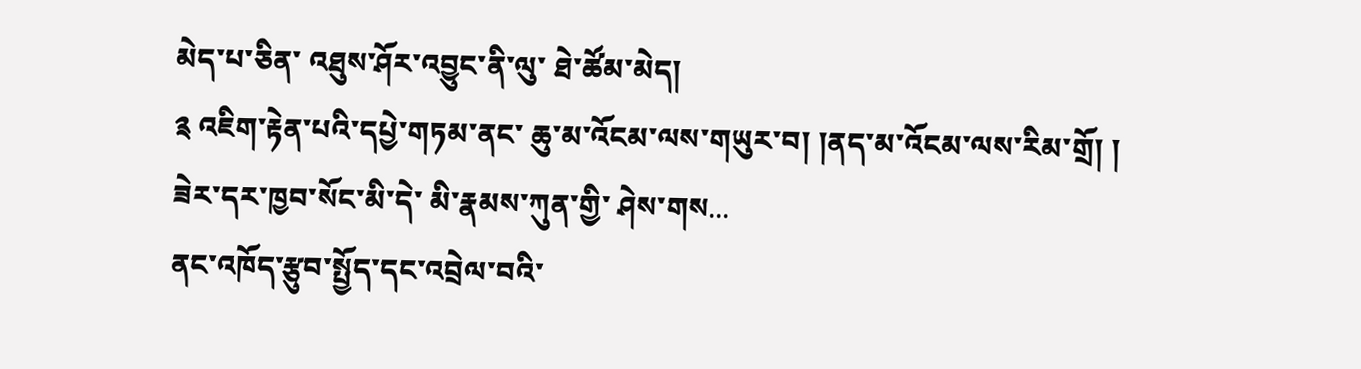མེད་པ་ཅིན་ འཐུས་ཤོར་འབྱུང་ནི་ལུ་ ཐེ་ཚོམ་མེད།
༉ འཇིག་རྟེན་པའི་དཔྱེ་གཏམ་ནང་ ཆུ་མ་འོངམ་ལས་གཡུར་བ། །ནད་མ་འོངམ་ལས་རིམ་གྲོ། ། ཟེར་དར་ཁྱབ་སོང་མི་དེ་ མི་རྣམས་ཀུན་གྱི་ ཤེས་གས...
ནང་འཁོད་རྩུབ་སྤྱོད་དང་འབྲེལ་བའི་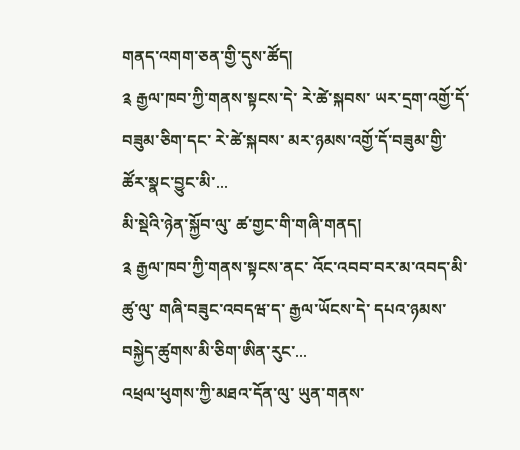གནད་འགག་ཅན་གྱི་དུས་ཚོད།
༉ རྒྱལ་ཁབ་ཀྱི་གནས་སྟངས་དེ་ རེ་ཚེ་སྐབས་ ཡར་དྲག་འགྱོ་དོ་བཟུམ་ཅིག་དང་ རེ་ཚེ་སྐབས་ མར་ཉམས་འགྱོ་དོ་བཟུམ་གྱི་ ཚོར་སྣང་བྱུང་མི་...
མི་སྡེའི་ཉེན་སྐྱོབ་ལུ་ ཚ་གྱང་གི་གཞི་གནད།
༉ རྒྱལ་ཁབ་ཀྱི་གནས་སྟངས་ནང་ འོང་འབབ་བར་མ་འབད་མི་ཚུ་ལུ་ གཞི་བཟུང་འབདཝ་ད་ རྒྱལ་ཡོངས་དེ་ དཔའ་ཉམས་བསྐྱེད་ཚུགས་མི་ཅིག་ཨིན་རུང་...
འཕྲལ་ཕུགས་ཀྱི་མཐའ་དོན་ལུ་ ཡུན་གནས་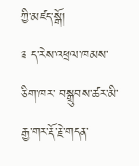ཀྱི་མཛད་སྒོ།
༉ ད་རེས་འཕྲལ་ཁམས་ཅིག་ཁར་ བསྒྲུབས་ཚར་མི་ རྒྱ་གར་རྡོ་རྗེ་གདན་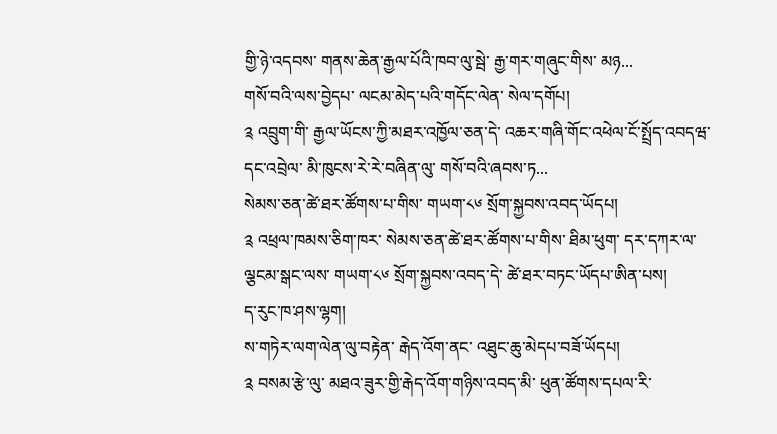གྱི་ཉེ་འདབས་ གནས་ཆེན་རྒྱལ་པོའི་ཁབ་ལུ་སྦེ་ རྒྱ་གར་གཞུང་གིས་ མཉ...
གསོ་བའི་ལས་བྱེདཔ་ ལངམ་མེད་པའི་གདོང་ལེན་ སེལ་དགོཔ།
༉ འབྲུག་གི་ རྒྱལ་ཡོངས་ཀྱི་མཐར་འཁྱོལ་ཅན་དེ་ འཆར་གཞི་གོང་འཕེལ་ངོ་སྤྲོད་འབདཝ་དང་འབྲེལ་ མི་ཁུངས་རེ་རེ་བཞིན་ལུ་ གསོ་བའི་ཞབས་ཏ...
སེམས་ཅན་ཚེ་ཐར་ཚོགས་པ་གིས་ གཡག་༨༦ སྲོག་སྐྱབས་འབད་ཡོདཔ།
༉ འཕྲལ་ཁམས་ཅིག་ཁར་ སེམས་ཅན་ཚེ་ཐར་ཚོགས་པ་གིས་ ཐིམ་ཕུག་ དར་དཀར་ལ་ ལྕངམ་སྒང་ལས་ གཡག་༨༦ སྲོག་སྐྱབས་འབད་དེ་ ཚེ་ཐར་བཏང་ཡོདཔ་ཨིན་པས།
ད་རུང་ཁ་ཤས་ལྷག།
ས་གཏེར་ལག་ལེན་ལུ་བརྟེན་ རྒེད་འོག་ནང་ འཐུང་ཆུ་མེདཔ་བཟོ་ཡོདཔ།
༉ བསམ་རྩེ་ལུ་ མཐའ་ཟུར་གྱི་རྒེད་འོག་གཉིས་འབད་མི་ ཕུན་ཚོགས་དཔལ་རི་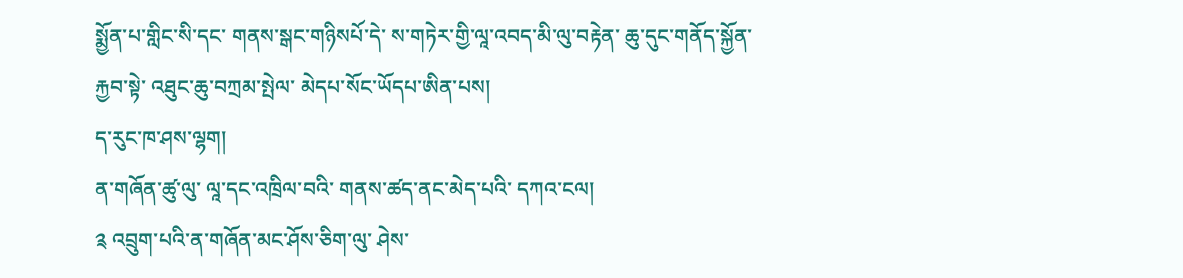སྨྱོན་པ་གླིང་སི་དང་ གནས་སྒང་གཉིསཔོ་དེ་ ས་གཏེར་གྱི་ལཱ་འབད་མི་ལུ་བརྟེན་ ཆུ་དུང་གནོད་སྐྱོན་རྐྱབ་སྟེ་ འཐུང་ཆུ་བཀྲམ་སྤེལ་ མེདཔ་སོང་ཡོདཔ་ཨིན་པས།
ད་རུང་ཁ་ཤས་ལྷག།
ན་གཞོན་ཚུ་ལུ་ ལཱ་དང་འཁྲིལ་བའི་ གནས་ཚད་ནང་མེད་པའི་ དཀའ་ངལ།
༉ འབྲུག་པའི་ན་གཞོན་མང་ཤོས་ཅིག་ལུ་ ཤེས་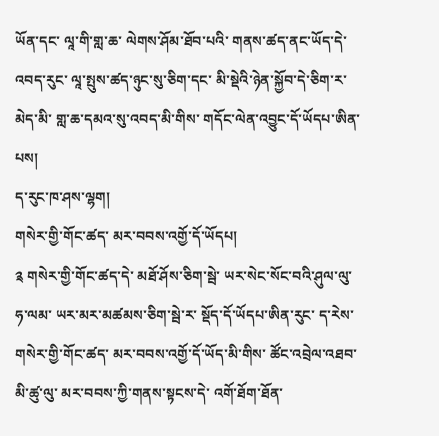ཡོན་དང་ ལཱ་གི་གླ་ཆ་ ལེགས་ཤོམ་ཐོབ་པའི་ གནས་ཚད་ནང་ཡོད་དེ་འབད་རུང་ ལཱ་སྤུས་ཚད་ཉུང་སུ་ཅིག་དང་ མི་སྡེའི་ཉེན་སྐྱོབ་དེ་ཅིག་ར་མེད་མི་ གླ་ཆ་དམའ་སུ་འབད་མི་གིས་ གདོང་ལེན་འབྱུང་དོ་ཡོདཔ་ཨིན་པས།
ད་རུང་ཁ་ཤས་ལྷག།
གསེར་གྱི་གོང་ཚད་ མར་བབས་འགྱོ་དོ་ཡོདཔ།
༉ གསེར་གྱི་གོང་ཚད་དེ་ མཐོ་ཤོས་ཅིག་སྦེ་ ཡར་སེང་སོང་བའི་ཤུལ་ལུ་ ཧ་ལམ་ ཡར་མར་མཚམས་ཅིག་སྦེ་ར་ སྡོད་དོ་ཡོདཔ་ཨིན་རུང་ ད་རེས་ གསེར་གྱི་གོང་ཚད་ མར་བབས་འགྱོ་དོ་ཡོད་མི་གིས་ ཚོང་འབྲེལ་འཐབ་མི་ཚུ་ལུ་ མར་བབས་ཀྱི་གནས་སྟངས་དེ་ འགོ་ཐོག་ཐོན་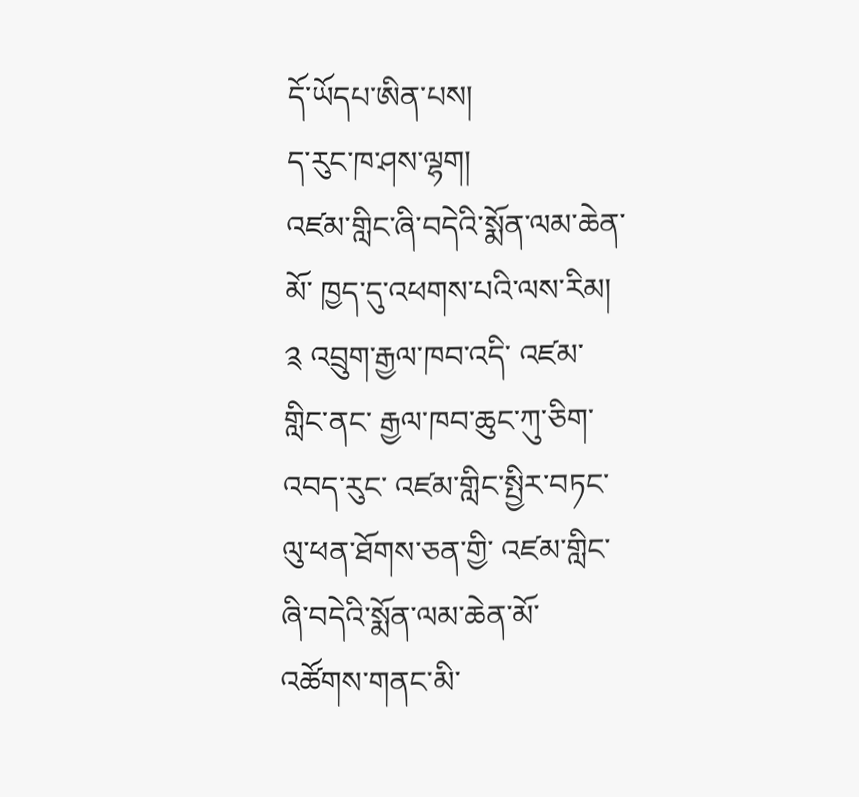དོ་ཡོདཔ་ཨིན་པས།
ད་རུང་ཁ་ཤས་ལྷག།
འཛམ་གླིང་ཞི་བདེའི་སྨོན་ལམ་ཆེན་མོ་ ཁྱད་དུ་འཕགས་པའི་ལས་རིམ།
༉ འབྲུག་རྒྱལ་ཁབ་འདི་ འཛམ་གླིང་ནང་ རྒྱལ་ཁབ་ཆུང་ཀུ་ཅིག་འབད་རུང་ འཛམ་གླིང་སྤྱིར་བཏང་ལུ་ཕན་ཐོགས་ཅན་གྱི་ འཛམ་གླིང་ཞི་བདེའི་སྨོན་ལམ་ཆེན་མོ་ འཚོགས་གནང་མི་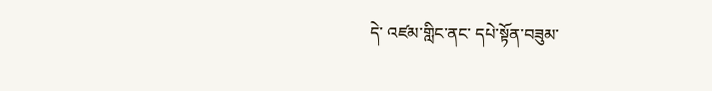དེ་ འཛམ་གླིང་ནང་ དཔེ་སྟོན་བཟུམ་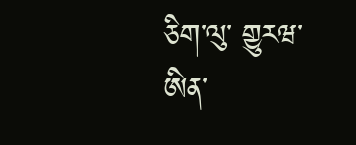ཅིག་ལུ་ གྱུརཝ་ཨིན་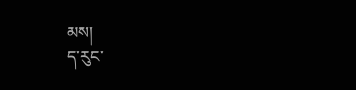མས།
ད་རུང་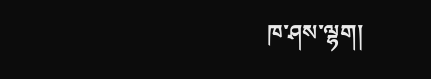ཁ་ཤས་ལྷག།